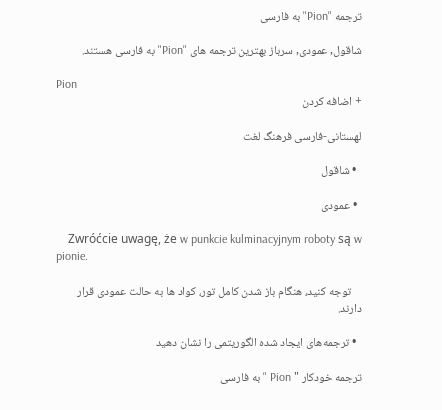ترجمه "Pion" به فارسی

شاقول, عمودی, سرباز بهترین ترجمه های "Pion" به فارسی هستند.

Pion
+ اضافه کردن

لهستانی-فارسی فرهنگ لغت

  • شاقول

  • عمودی

    Zwróćcie uwagę, że w punkcie kulminacyjnym roboty są w pionie.

    توجه کنید، هنگام باز شدن کامل تور، کواد ها به حالت عمودی قرار دارند.

  • ترجمه‌های ایجاد شده الگوریتمی را نشان دهید

ترجمه خودکار " Pion " به فارسی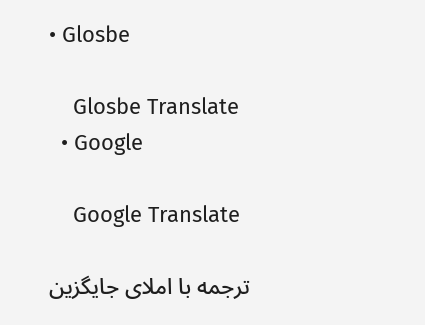• Glosbe

    Glosbe Translate
  • Google

    Google Translate

ترجمه با املای جایگزین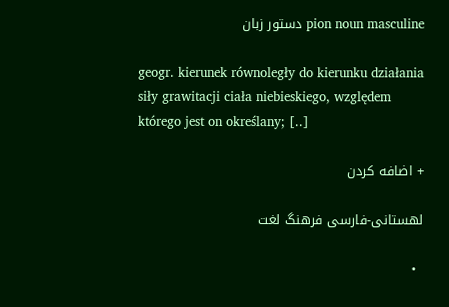pion noun masculine دستور زبان

geogr. kierunek równoległy do kierunku działania siły grawitacji ciała niebieskiego, względem którego jest on określany; [..]

+ اضافه کردن

لهستانی-فارسی فرهنگ لغت

  •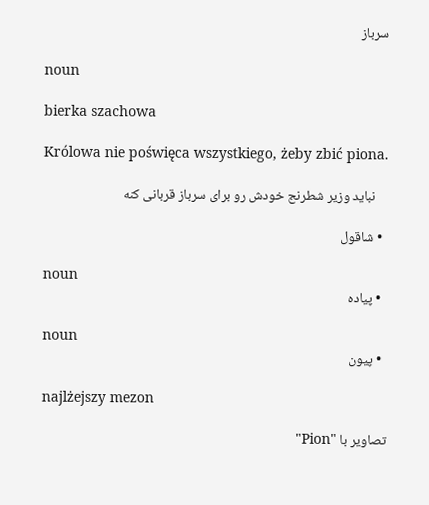سرباز

    noun

    bierka szachowa

    Królowa nie poświęca wszystkiego, żeby zbić piona.

    نباید وزیر شطرنج خودش رو برای سرباز قربانی کنه

  • شاقول

    noun
  • پیاده

    noun
  • پیون

    najlżejszy mezon

تصاویر با "Pion"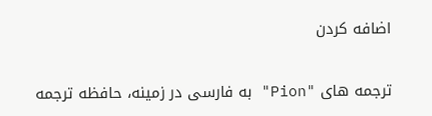اضافه کردن

ترجمه های "Pion" به فارسی در زمینه، حافظه ترجمه